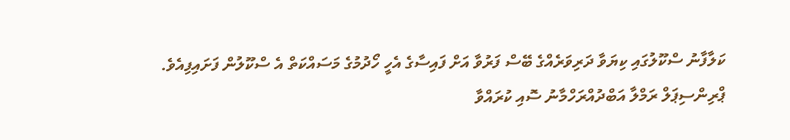ކަލާފާނު ސްކޫލުގައި ކިޔަވާ ދަރިވަރެއްގެ ބޭސް ފަރުވާ އަށް ފައިސާގެ އެހީ ހޯދުމުގެ މަސައްކަތް އެ ސްކޫލުން ފަށައިފިއެވެ.
ޕްރިންސިޕަލް ރަމްލާ އަބްދުއްރަހްމާނު ސޮއި ކުރައްވާ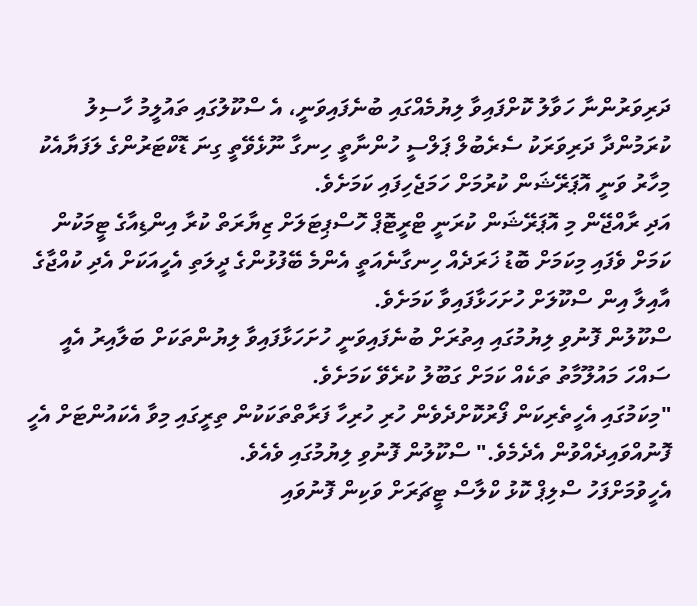ދަރިވަރުންނާ ހަވާލު ކޮށްފައިވާ ލިޔުމެއްގައި ބުނެފައިވަނީ، އެ ސްކޫލުގައި ތައުލީމު ހާސިލު ކުރަމުންދާ ދަރިވަރަކު ސެރެބުލް ޕަލްސީ ހުންނާތީ ހިނގާ ނޫޅެވޭތީ ގިނަ ޑޮކްޓަރުންގެ ލަފަޔާއެކު މިހާރު ވަނީ އޮޕަރޭޝަން ކުރުމަށް ހަމަޖެހިފައި ކަމަށެވެ.
އަދި ރާއްޖޭން މި އޮޕަރޭޝަން ކުރަނީ ޓްރީޓޮޕް ހޮސްޕިޓަލަށް ޒިޔާރަތް ކުރާ އިންޑިއާގެ ޓީމަކުން ކަމަށް ވެފައި މިކަމަށް ބޮޑު ޚަރަދެއް ހިނގާނެއަތީ އެންމެ ބޭފުޅުންގެ ދީލަތި އެހީއަކަށް އެދި ކުއްޖާގެ އާއިލާ އިން ސްކޫލަށް ހުށަހަޅާފައިވާ ކަމަށެވެ.
ސްކޫލުން ފޮނުވި ލިޔުމުގައި އިތުރަށް ބުނެފައިވަނީ ހުށަހަޅާފައިވާ ލިޔުންތަކަށް ބަލާއިރު އެއީ ސައްހަ މައުލޫމާތު ތަކެއް ކަމަށް ގަބޫލު ކުރެވޭ ކަމަށެވެ.
"މިކަމުގައި އެހީތެރިކަން ފޯރުކޮށްދެވެން ހުރި ހުރިހާ ފަރާތްތަކަކުން ތިރީގައި މިވާ އެކައުންޓަށް އެހީ ފޮނުއްވައިދެއްވުން އެދެމެވެ." ސްކޫލުން ފޮނުވި ލިޔުމުގައި ވެއެވެ.
އެހީވުމަށްފަހު ސްލިޕް ކޮޅު ކްލާސް ޓީޗަރަށް ވަކިން ފޮނުވައި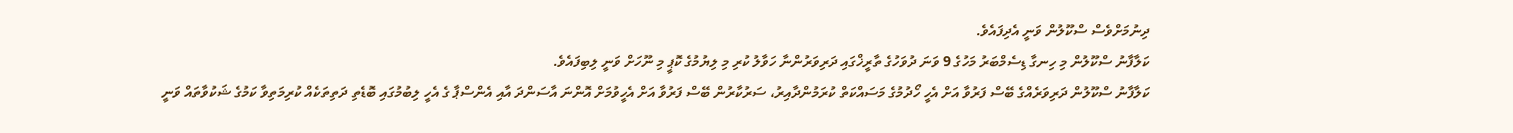ދިނުމަށްވެސް ސްކޫލުން ވަނީ އެދިފައެވެ.
ކަލާފާނު ސްކޫލުން މި ހިނގާ ޑިސެމްބަރު މަހުގެ 9 ވަނަ ދުވަހުގެ ތާރީޚްގައި ދަރިވަރުންނާ ހަވާލު ކުރި މި ލިޔުމުގެ ކޮޕީ މި ނޫހަށް ވަނީ ލިބިފައެވެ.
ކަލާފާނު ސްކޫލުން ދަރިވަރެއްގެ ބޭސް ފަރުވާ އަށް އެހީ ހޯދުމުގެ މަސައްކަތް ކުރަމުންދާއިރު، ސަރުކާރުން ބޭސް ފަރުވާ އަށް އެހީވުމަށް އޮންނަ އާސަންދަ އާއި އެންސްޕާ ގެ އެހީ ލިބުމުގައި ބޮޑެތި ދަތިތަކެއް ކުރިމަތިވާ ކަމުގެ ޝަކުވާތައް ވަނީ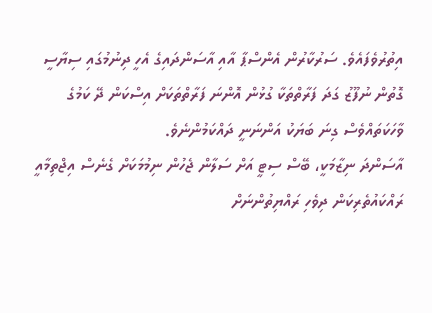އިތުރުވެފައެވެ. ސަރުކާރުން އެންސްޕާ އާއި އާސަންދައިގެ އެހީ ދިނުމުގައި ސިޔާސީ ގޮތުން ނުފޫޒު ގަދަ ފަރާތްތަކާ ގުޅުން އޮންނަ ފަރާތްތަކަށް އިސްކަން ދޭ ކަމުގެ ވާހަކަތައްވެސް ގިނަ ބަޔަކު އަންނަނީ ދައްކަމުންނެވެ.
އާސަންދަ ނިޒާމަކީ، ބޭސް ސިޓީ އަށް ސަލާން ޖެހުން ނިމުމަކަށް ގެނެސް އިޖްތިމާއީ ރައްކައުތެރިކަން ދިވެހި ރައްޔިތުންނަށް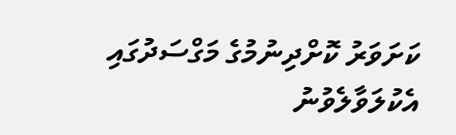ކަށަވަރު ކޮށްދިނުމުގެ މަގްސަދުގައި އެކުލަވާލެވުނު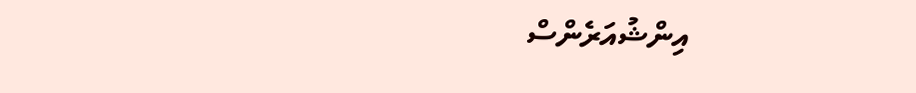އިންޝުއަރެންސް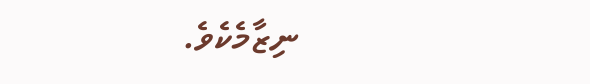ނިޒާމެކެވެ.